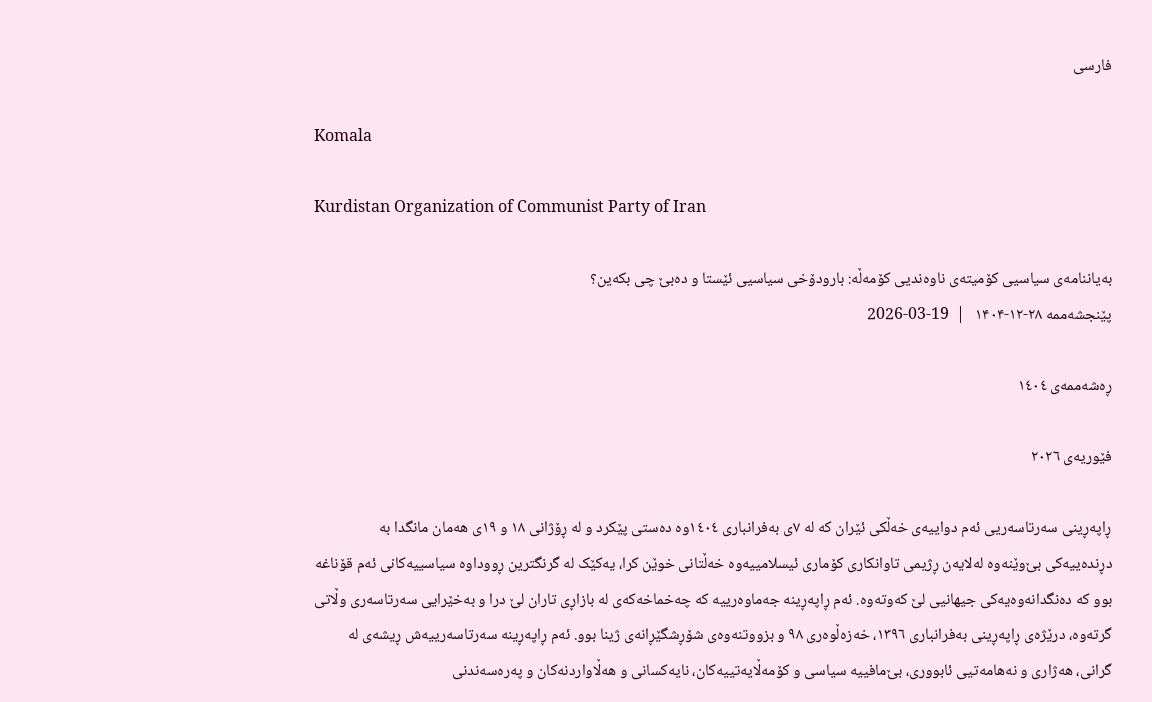فارسی

Komala

Kurdistan Organization of Communist Party of Iran

بەیاننامەی سیاسیی کۆمیتەی ناوەندیی کۆمەڵە: بارودۆخی سیاسیی ئێستا و دەبێ چی بکەین؟
پێنجشەممە ۲۸-۱۲-۱۴۰۴   |  19-03-2026

ڕەشەممەی ١٤٠٤

فێوریەی ٢٠٢٦

ڕاپەڕینی سەرتاسەریی ئەم دواییەی خەڵکی ئێران کە لە ٧ی بەفرانباری ١٤٠٤وە دەستی پێکرد و لە ڕۆژانی ١٨ و ١٩ی هەمان مانگدا بە دڕندەییەکی بێ‌وێنەوە لەلایەن ڕژیمی تاوانکاری کۆماری ئیسلامییەوە خەڵتانی خوێن کرا، یەکێک لە گرنگترین ڕووداوە سیاسییەکانی ئەم قۆناغە بوو کە دەنگدانەوەیەکی جیهانیی لێ کەوتەوە. ئەم ڕاپەڕینە جەماوەرییە کە چەخماخەکەی لە بازاڕی تاران لێ درا و بەخێرایی سەرتاسەری وڵاتی گرتەوە، درێژەی ڕاپەڕینی بەفرانباری ١٣٩٦، خەزەڵوەری ٩٨ و بزووتنەوەی شۆڕشگێڕانەی ژینا بوو. ئەم ڕاپەڕینە سەرتاسەرییەش ڕیشەی لە گرانی، هەژاری و نەهامەتیی ئابووری، بێ‌مافییە سیاسی و کۆمەڵایەتییەکان، نایەکسانی و هەڵاواردنەکان و پەرەسەندنی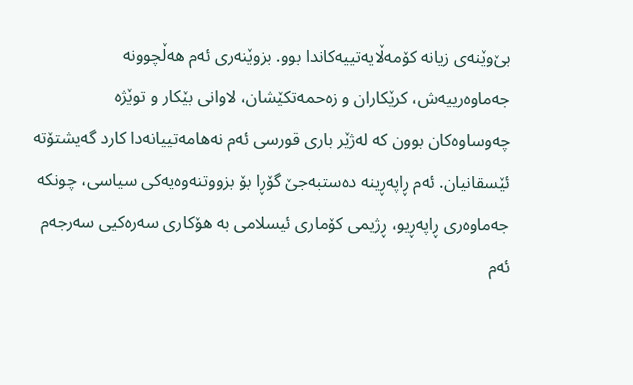بێ‌وێنەی زیانە کۆمەڵایەتییەکاندا بوو. بزوێنەری ئەم هەڵچوونە جەماوەرییەش، کرێکاران و زەحمەتکێشان، لاوانی بێکار و توێژە چەوساوەکان بوون کە لەژێر باری قورسی ئەم نەهامەتییانەدا کارد گەیشتۆتە ئێسقانیان. ئەم ڕاپەڕینە دەستبەجێ گۆڕا بۆ بزووتنەوەیەکی سیاسی، چونکە جەماوەری ڕاپەڕیو، ڕژیمی کۆماری ئیسلامی بە هۆکاری سەرەکیی سەرجەم ئەم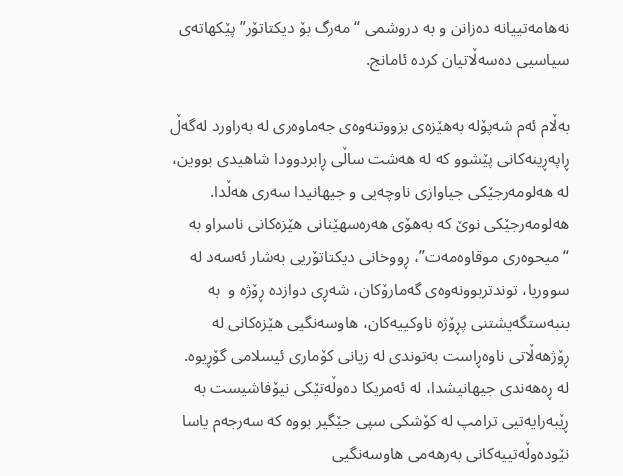نەهامەتییانە دەزانن و بە دروشمی “مەرگ بۆ دیکتاتۆر” پێکهاتەی سیاسیی دەسەڵاتیان کردە ئامانج.

بەڵام ئەم شەپۆلە بەهێزەی بزووتنەوەی جەماوەری لە بەراورد لەگەڵ ڕاپەڕینەکانی پێشوو کە لە هەشت ساڵی ڕابردوودا شاهیدی بووین، لە هەلومەرجێکی جیاوازی ناوچەیی و جیهانیدا سەری هەڵدا. هەلومەرجێکی نوێ کە بەهۆی هەرەسهێنانی هێزەکانی ناسراو بە “میحوەری موقاوەمەت”، ڕووخانی دیکتاتۆریی بەشار ئەسەد لە سووریا، توندتربوونەوەی گەمارۆکان، شەڕی دوازدە ڕۆژە و  بە بنبەستگەیشتنی پڕۆژە ناوکییەکان، هاوسەنگیی هێزەکانی لە ڕۆژهەڵاتی ناوەڕاست بەتوندی لە زیانی کۆماری ئیسلامی گۆڕیوە. لە ڕەهەندی جیهانیشدا، لە ئەمریکا دەوڵەتێکی نیۆفاشیست بە ڕێبەرایەتیی ترامپ لە کۆشکی سپی جێگیر بووە کە سەرجەم یاسا نێودەوڵەتییەکانی بەرهەمی هاوسەنگیی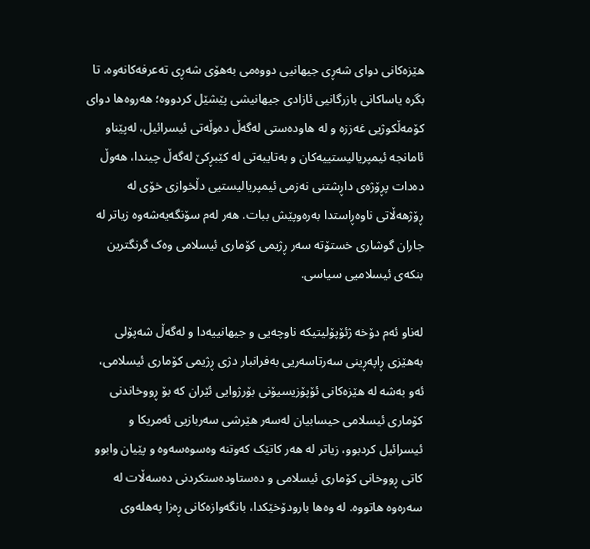هێزەکانی دوای شەڕی جیهانیی دووەمی بەهۆی شەڕی تەعرفەکانەوە، تا بگرە یاساکانی بازرگانیی ئازادی جیهانیشی پێشێل کردووە؛ هەروەها دوای کۆمەڵکوژیی غەززە و لە هاودەستی لەگەڵ دەوڵەتی ئیسرائیل، لەپێناو ئامانجە ئیمپریالیستییەکان و بەتایبەتی لە کێبڕکێ لەگەڵ چیندا، هەوڵ دەدات پڕۆژەی داڕشتنی نەزمی ئیمپریالیستیی دڵخوازی خۆی لە ڕۆژهەڵاتی ناوەڕاستدا بەرەوپێش ببات. هەر لەم سۆنگەیەشەوە زیاتر لە جاران گوشاری خستۆتە سەر ڕژیمی کۆماری ئیسلامی وەک گرنگترین بنکەی ئیسلامیی سیاسی.

لەناو ئەم دۆخە ژئۆپۆلیتیکە ناوچەیی و جیهانییەدا و لەگەڵ شەپۆلی بەهێزی ڕاپەڕینی سەرتاسەریی بەفرانبار دژی ڕژیمی کۆماری ئیسلامی، ئەو بەشە لە هێزەکانی ئۆپۆزیسیۆنی بۆرژوایی ئێران کە بۆ ڕووخاندنی کۆماری ئیسلامی حیسابیان لەسەر هێرشی سەربازیی ئەمریکا و ئیسرائیل کردبوو، زیاتر لە هەر کاتێک کەوتنە وەسوەسەوە و پێیان وابوو کاتی ڕووخانی کۆماری ئیسلامی و دەستاودەستکردنی دەسەڵات لە سەرەوە هاتووە. لە وەها بارودۆخێکدا، بانگەوازەکانی ڕەزا پەهلەوی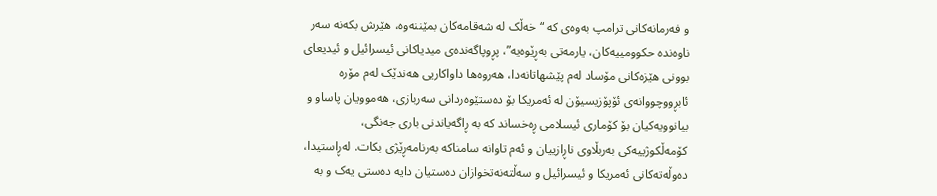و فەرمانەکانی ترامپ بەوەی کە “خەڵک لە شەقامەکان بمێننەوە، هێرش بکەنە سەر ناوەندە حکوومییەکان، یارمەتی بەڕێوەیە”، پڕوپاگەندەی میدیاکانی ئیسرائیل و ئیدیعای بوونی هێزەکانی مۆساد لەم پێشهاتانەدا، هەروەها داواکاریی هەندێک لەم مۆرە ئابڕووچووانەی ئۆپۆزیسیۆن لە ئەمریکا بۆ دەستێوەردانی سەربازی، هەموویان پاساو و بیانوویەکیان بۆ کۆماری ئیسلامی ڕەخساند کە بە ڕاگەیاندنی باری جەنگی، کۆمەڵکوژییەکی بەربڵاوی ناڕازییان و ئەم تاوانە سامناکە بەرنامەڕێژی بکات. لەڕاستیدا، دەوڵەتەکانی ئەمریکا و ئیسرائیل و سەڵتەنەتخوازان دەستیان دایە دەستی یەک و بە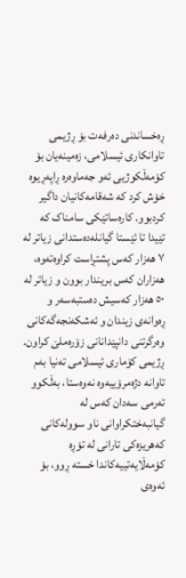ڕەخساندنی دەرفەت بۆ ڕژیمی تاوانکاری ئیسلامی، زەمینەیان بۆ کۆمەڵکوژیی ئەو جەماوەرە ڕاپەڕیوە خۆش کرد کە شەقامەکانیان داگیر کردبوو. کارەساتێکی سامناک کە تێیدا تا ئێستا گیانلەدەستدانی زیاتر لە ٧ هەزار کەس پشتڕاست کراوەتەوە، هەزاران کەس بریندار بوون و زیاتر لە ٥٠ هەزار کەسیش دەستبەسەر و ڕەوانەی زیندان و ئەشکەنجەگەکانی وەرگرتنی دانپێدانانی زۆرەملێ کراون. ڕژیمی کۆماری ئیسلامی تەنیا بەم تاوانە دژەمرۆییەوە نەوەستا، بەڵکوو تەرمی سەدان کەس لە گیانبەختکراوانی ناو سوولەکانی کەهریزەکی تارانی لە تۆڕە کۆمەڵایەتییەکاندا خستە ڕوو، بۆ ئەوەی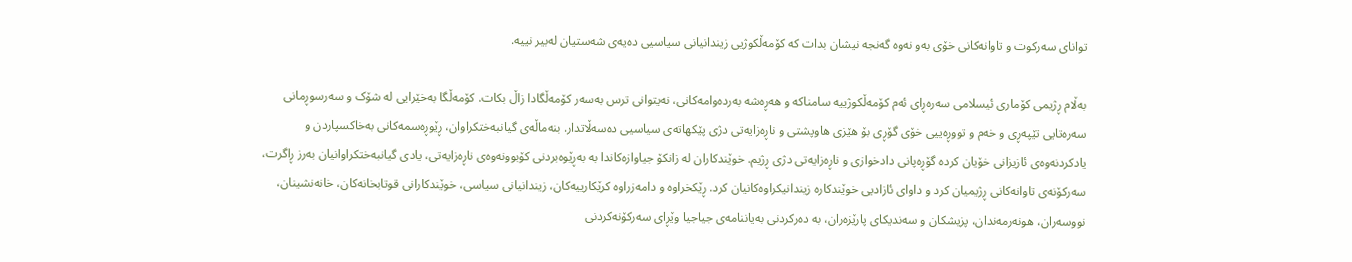توانای سەرکوت و تاوانەکانی خۆی بەو نەوە گەنجە نیشان بدات کە کۆمەڵکوژیی زیندانیانی سیاسیی دەیەی شەستیان لەبیر نییە.

بەڵام ڕژیمی کۆماری ئیسلامی سەرەڕای ئەم کۆمەڵکوژییە سامناکە و هەڕەشە بەردەوامەکانی، نەیتوانی ترس بەسەر کۆمەڵگادا زاڵ بکات. کۆمەڵگا بەخێرایی لە شۆک و سەرسوڕمانی سەرەتایی تێپەڕی و خەم و تووڕەییی خۆی گۆڕی بۆ هێزی هاوپشتی و ناڕەزایەتی دژی پێکهاتەی سیاسیی دەسەڵاتدار. بنەماڵەی گیانبەختکراوان، ڕێوڕەسمەکانی بەخاکسپاردن و یادکردنەوەی ئازیزانی خۆیان کردە گۆڕەپانی دادخوازی و ناڕەزایەتی دژی ڕژیم. خوێندکاران لە زانکۆ جیاوازەکاندا بە بەڕێوەبردنی کۆبوونەوەی ناڕەزایەتی، یادی گیانبەختکراوانیان بەرز ڕاگرت، سەرکۆنەی تاوانەکانی ڕژیمیان کرد و داوای ئازادیی خوێندکارە زیندانیکراوەکانیان کرد. ڕێکخراوە و دامەزراوە کرێکارییەکان، زیندانیانی سیاسی، خوێندکارانی قوتابخانەکان، خانەنشینان، نووسەران، هونەرمەندان، پزیشکان و سەندیکای پارێزەران، بە دەرکردنی بەیاننامەی جیاجیا وێڕای سەرکۆنەکردنی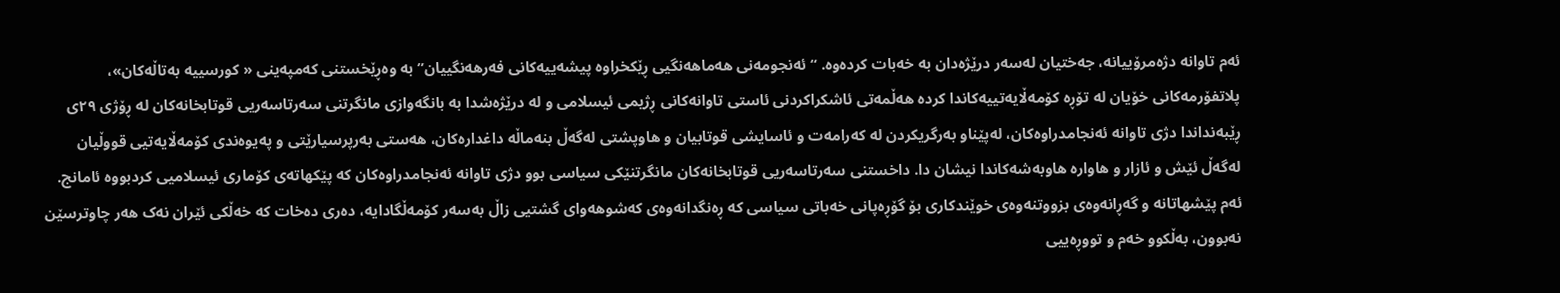ئەم تاوانە دژەمرۆییانە، جەختیان لەسەر درێژەدان بە خەبات کردەوە. “ئەنجومەنی هەماهەنگیی ڕێکخراوە پیشەییەکانی فەرهەنگییان” بە وەڕێخستنی کەمپەینی « کورسییە بەتاڵەکان»، پلاتفۆرمەکانی خۆیان لە تۆڕە کۆمەڵایەتییەکاندا کردە هەڵمەتی ئاشکراکردنی ئاستی تاوانەکانی ڕژیمی ئیسلامی و لە درێژەشدا بە بانگەوازی مانگرتنی سەرتاسەریی قوتابخانەکان لە ڕۆژی ٢٩ی ڕێبەنداندا دژی تاوانە ئەنجامدراوەکان، لەپێناو بەرگریکردن لە کەرامەت و ئاسایشی قوتابیان و هاوپشتی لەگەڵ بنەماڵە داغدارەکان، هەستی بەرپرسیارێتی و پەیوەندی کۆمەڵایەتیی قووڵیان لەگەڵ ئێش و ئازار و هاوارە هاوبەشەکاندا نیشان دا. داخستنی سەرتاسەریی قوتابخانەکان مانگرتنێکی سیاسی بوو دژی تاوانە ئەنجامدراوەکان کە پێکهاتەی کۆماری ئیسلامیی کردبووە ئامانج. ئەم پێشهاتانە و گەڕانەوەی بزووتنەوەی خوێندکاری بۆ گۆڕەپانی خەباتی سیاسی کە ڕەنگدانەوەی کەشوهەوای گشتیی زاڵ بەسەر کۆمەڵگادایە، دەری دەخات کە خەڵکی ئێران نەک هەر چاوترسێن نەبوون، بەڵکوو خەم و تووڕەییی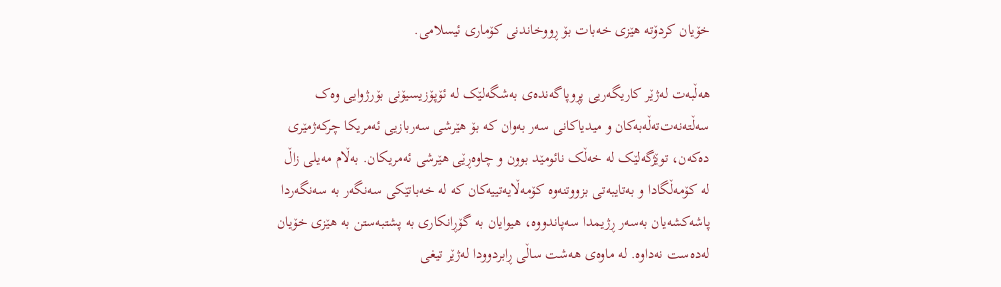خۆیان کردۆتە هێزی خەبات بۆ ڕووخاندنی کۆماری ئیسلامی.

هەڵبەت لەژێر کاریگەریی پڕوپاگەندەی بەشگەلێک لە ئۆپۆزیسیۆنی بۆرژوایی وەک سەڵتەنەت‌تەڵەبەکان و میدیاکانی سەر بەوان کە بۆ هێرشی سەربازیی ئەمریکا چرکەژمێری دەکەن، توێژگەلێک لە خەڵک نائومێد بوون و چاوەڕێی هێرشی ئەمریکان. بەڵام مەیلی زاڵ لە کۆمەڵگادا و بەتایبەتی بزووتنەوە کۆمەڵایەتییەکان کە لە خەباتێکی سەنگەر بە سەنگەردا پاشەکشەیان بەسەر ڕژیمدا سەپاندووە، هیوایان بە گۆڕانکاری بە پشتبەستن بە هێزی خۆیان لەدەست نەداوە. لە ماوەی هەشت ساڵی ڕابردوودا لەژێر تیغی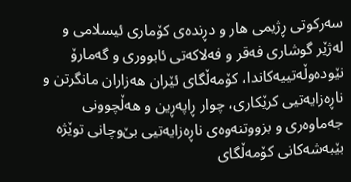سەرکوتی ڕژیمی هار و دڕندەی کۆماری ئیسلامی و لەژێر گوشاری فەقر و فەلاکەتی ئابووری و گەمارۆ نێودەوڵەتییەکاندا، کۆمەڵگای ئێران هەزاران مانگرتن و ناڕەزایەتیی کرێکاری، چوار ڕاپەڕین و هەڵچوونی جەماوەری و بزووتنەوەی ناڕەزایەتیی بێ‌وچانی توێژە بێبەشەکانی کۆمەڵگای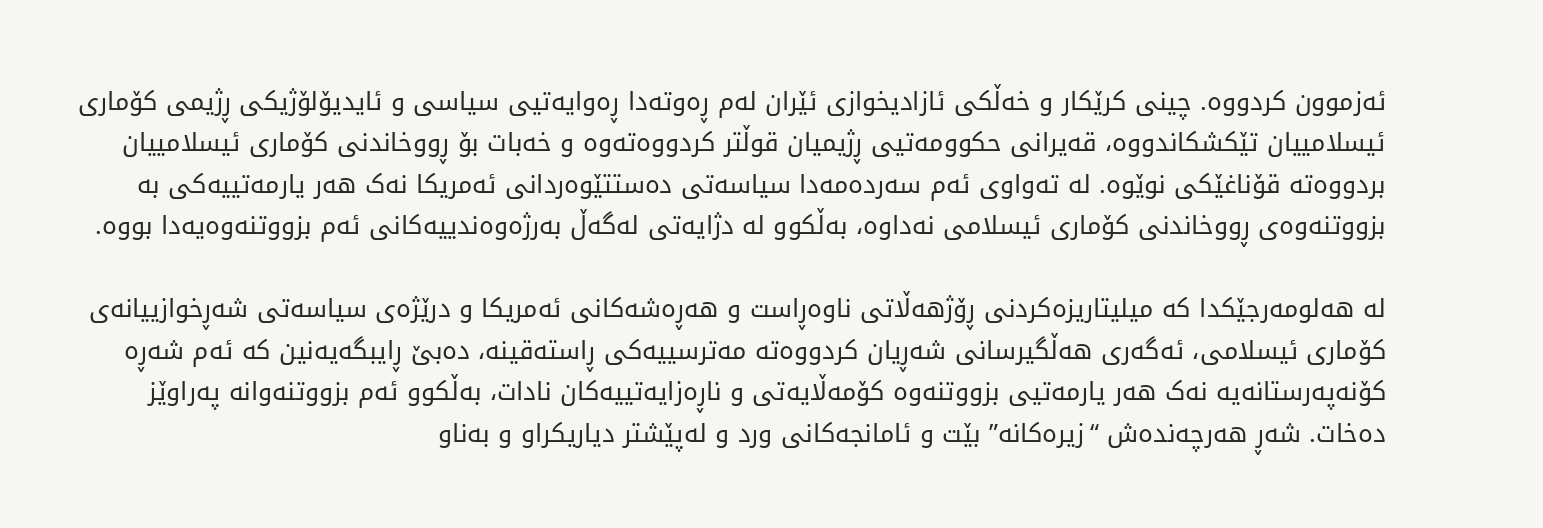ئەزموون کردووە. چینی کرێکار و خەڵکی ئازادیخوازی ئێران لەم ڕەوتەدا ڕەوایەتیی سیاسی و ئایدیۆلۆژیکی ڕژیمی کۆماری ئیسلامییان تێکشکاندووە، قەیرانی حکوومەتیی ڕژیمیان قوڵتر کردووەتەوە و خەبات بۆ ڕووخاندنی کۆماری ئیسلامییان بردووەتە قۆناغێکی نوێوە. لە تەواوی ئەم سەردەمەدا سیاسەتی دەستتێوەردانی ئەمریکا نەک هەر یارمەتییەکی بە بزووتنەوەی ڕووخاندنی کۆماری ئیسلامی نەداوە، بەڵکوو لە دژایەتی لەگەڵ بەرژەوەندییەکانی ئەم بزووتنەوەیەدا بووە.

لە هەلومەرجێکدا کە میلیتاریزەکردنی ڕۆژهەڵاتی ناوەڕاست و هەڕەشەکانی ئەمریکا و درێژەی سیاسەتی شەڕخوازییانەی کۆماری ئیسلامی، ئەگەری هەڵگیرسانی شەڕیان کردووەتە مەترسییەکی ڕاستەقینە، دەبێ ڕایبگەیەنین کە ئەم شەڕە کۆنەپەرستانەیە نەک هەر یارمەتیی بزووتنەوە کۆمەڵایەتی و ناڕەزایەتییەکان نادات، بەڵکوو ئەم بزووتنەوانە پەراوێز دەخات. شەڕ هەرچەندەش “زیرەکانە” بێت و ئامانجەکانی ورد و لەپێشتر دیاریکراو و بەناو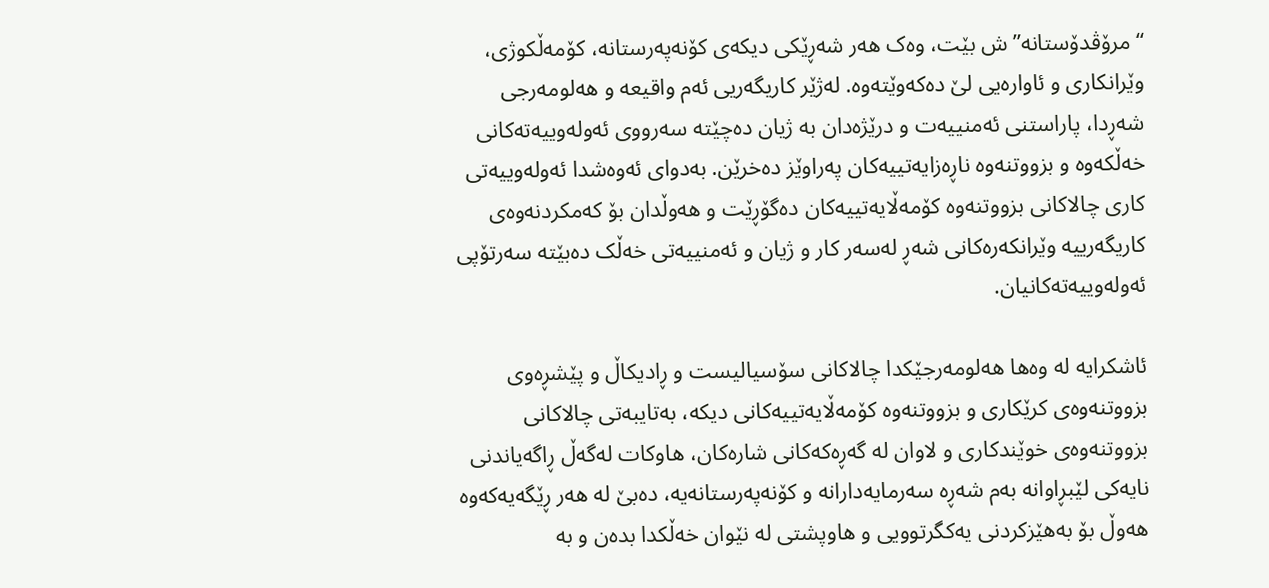“مرۆڤدۆستانە”ش بێت، وەک هەر شەڕێکی دیکەی کۆنەپەرستانە، کۆمەڵکوژی، وێرانکاری و ئاوارەیی لێ دەکەوێتەوە. لەژێر کاریگەریی ئەم واقیعە و هەلومەرجی شەڕدا، پاراستنی ئەمنییەت و درێژەدان بە ژیان دەچێتە سەرووی ئەولەوییەتەکانی خەڵکەوە و بزووتنەوە ناڕەزایەتییەکان پەراوێز دەخرێن. بەدوای ئەوەشدا ئەولەوییەتی کاری چالاکانی بزووتنەوە کۆمەڵایەتییەکان دەگۆڕێت و هەوڵدان بۆ کەمکردنەوەی کاریگەرییە وێرانکەرەکانی شەڕ لەسەر کار و ژیان و ئەمنییەتی خەڵک دەبێتە سەرتۆپی ئەولەوییەتەکانیان.

ئاشکرایە لە وەها هەلومەرجێکدا چالاکانی سۆسیالیست و ڕادیکاڵ و پێشڕەوی بزووتنەوەی کرێکاری و بزووتنەوە کۆمەڵایەتییەکانی دیکە، بەتایبەتی چالاکانی بزووتنەوەی خوێندکاری و لاوان لە گەڕەکەکانی شارەکان، هاوکات لەگەڵ ڕاگەیاندنی نایەکی لێبڕاوانە بەم شەڕە سەرمایەدارانە و کۆنەپەرستانەیە، دەبێ لە هەر ڕێگەیەکەوە هەوڵ بۆ بەهێزکردنی یەکگرتوویی و هاوپشتی لە نێوان خەڵکدا بدەن و بە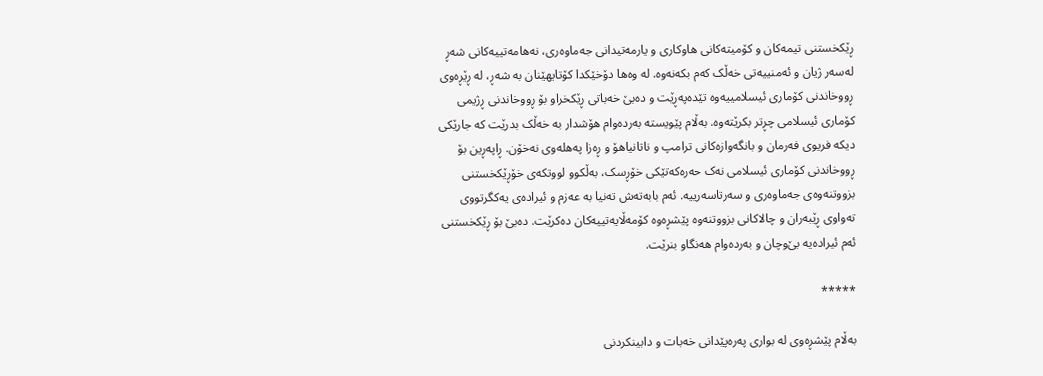ڕێکخستنی تیمەکان و کۆمیتەکانی هاوکاری و یارمەتیدانی جەماوەری، نەهامەتییەکانی شەڕ لەسەر ژیان و ئەمنییەتی خەڵک کەم بکەنەوە. لە وەها دۆخێکدا کۆتایهێنان بە شەڕ، لە ڕێڕەوی ڕووخاندنی کۆماری ئیسلامییەوە تێدەپەڕێت و دەبێ خەباتی ڕێکخراو بۆ ڕووخاندنی ڕژیمی کۆماری ئیسلامی چڕتر بکرێتەوە. بەڵام پێویستە بەردەوام هۆشدار بە خەڵک بدرێت کە جارێکی دیکە فریوی فەرمان و بانگەوازەکانی ترامپ و ناتانیاهۆ و ڕەزا پەهلەوی نەخۆن. ڕاپەڕین بۆ ڕووخاندنی کۆماری ئیسلامی نەک حەرەکەتێکی خۆڕسک، بەڵکوو لووتکەی خۆڕێکخستنی بزووتنەوەی جەماوەری و سەرتاسەرییە. ئەم بابەتەش تەنیا بە عەزم و ئیرادەی یەکگرتووی تەواوی ڕێبەران و چالاکانی بزووتنەوە پێشڕەوە کۆمەڵایەتییەکان دەکرێت. دەبێ بۆ ڕێکخستنی ئەم ئیرادەیە بێ‌وچان و بەردەوام هەنگاو بنرێت.

*****

بەڵام پێشڕەوی لە بواری پەرەپێدانی خەبات و دابینکردنی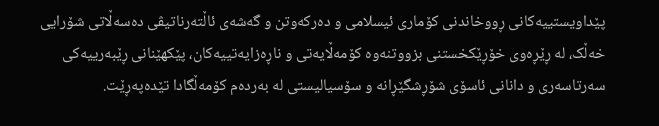پێداویستییەکانی ڕووخاندنی کۆماری ئیسلامی و دەرکەوتن و گەشەی ئاڵتەرناتیڤی دەسەڵاتی شۆرایی خەڵک، لە ڕێڕەوی خۆڕێکخستنی بزووتنەوە کۆمەڵایەتی و ناڕەزایەتییەکان، پێکهێنانی ڕێبەرییەکی سەرتاسەری و دانانی ئاسۆی شۆڕشگێڕانە و سۆسیالیستی لە بەردەم کۆمەڵگادا تێدەپەڕێت.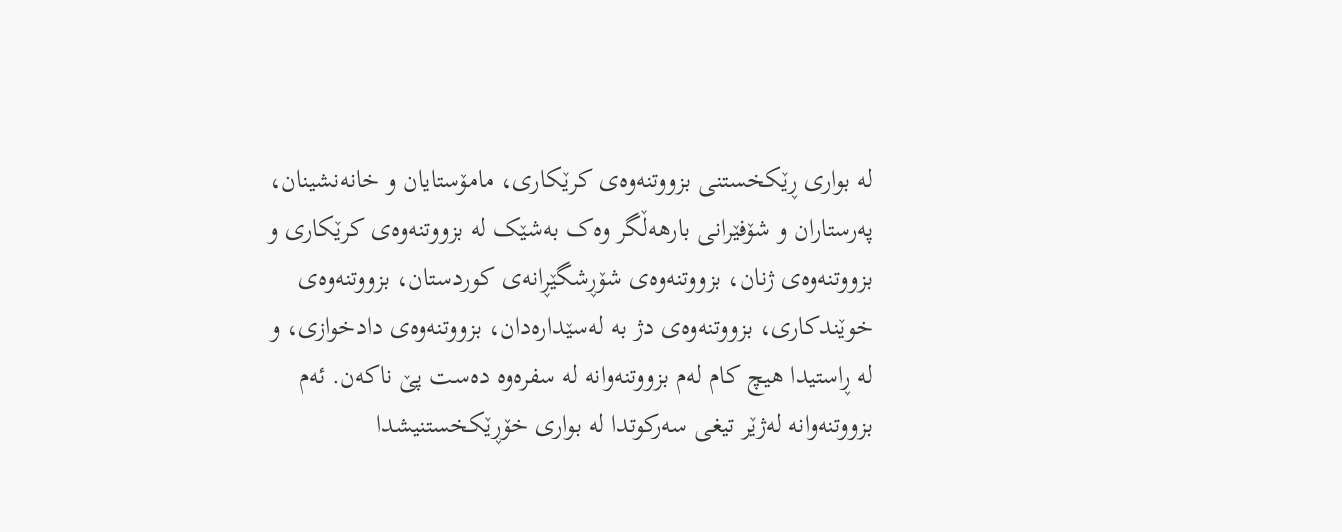لە بواری ڕێکخستنی بزووتنەوەی کرێکاری، مامۆستایان و خانەنشینان، پەرستاران و شۆفێرانی بارهەڵگر وەک بەشێک لە بزووتنەوەی کرێکاری و بزووتنەوەی ژنان، بزووتنەوەی شۆڕشگێڕانەی کوردستان، بزووتنەوەی خوێندکاری، بزووتنەوەی دژ بە لەسێدارەدان، بزووتنەوەی دادخوازی، و لە ڕاستیدا هیچ کام لەم بزووتنەوانە لە سفرەوە دەست پێ ناکەن. ئەم بزووتنەوانە لەژێر تیغی سەرکوتدا لە بواری خۆڕێکخستنیشدا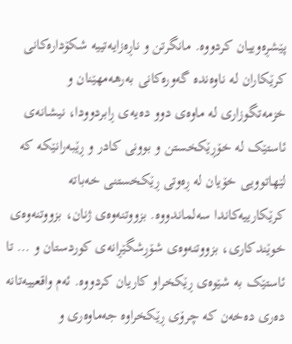پێشڕەوییان کردووە. مانگرتن و ناڕەزایەتییە شکۆدارەکانی کرێکاران لە ناوەندە گەورەکانی بەرهەمهێنان و خزمەتگوزاری لە ماوەی دوو دەیەی ڕابردوودا، نیشانەی ئاستێک لە خۆڕێکخستن و بوونی کادر و ڕێبەرانێکە کە لێهاتوویی خۆیان لە ڕەوتی ڕێکخستنی خەباتە کرێکارییەکاندا سەلماندووە. بزووتنەوەی ژنان، بزووتنەوەی خوێندکاری، بزووتنەوەی شۆڕشگێڕانەی کوردستان و … تا ئاستێک بە شێوەی ڕێکخراو کاریان کردووە. ئەم واقعییەتانە دەری دەخەن کە چرۆی ڕێکخراوە جەماوەری و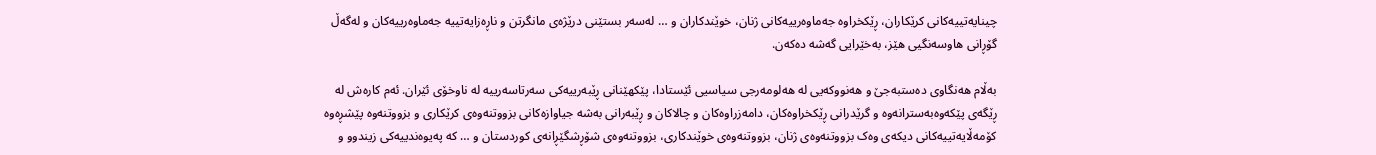چینایەتییەکانی کرێکاران، ڕێکخراوە جەماوەرییەکانی ژنان، خوێندکاران و … لەسەر بستێنی درێژەی مانگرتن و ناڕەزایەتییە جەماوەرییەکان و لەگەڵ گۆڕانی هاوسەنگیی هێز، بەخێرایی گەشە دەکەن.

بەڵام هەنگاوی دەستبەجێ و هەنووکەیی لە هەلومەرجی سیاسیی ئێستادا، پێکهێنانی ڕێبەرییەکی سەرتاسەرییە لە ناوخۆی ئێران. ئەم کارەش لە ڕێگەی پێکەوەبەسترانەوە و گرێدرانی ڕێکخراوەکان، دامەزراوەکان و چالاکان و ڕێبەرانی بەشە جیاوازەکانی بزووتنەوەی کرێکاری و بزووتنەوە پێشڕەوە کۆمەڵایەتییەکانی دیکەی وەک بزووتنەوەی ژنان، بزووتنەوەی خوێندکاری، بزووتنەوەی شۆڕشگێڕانەی کوردستان و … کە پەیوەندییەکی زیندوو و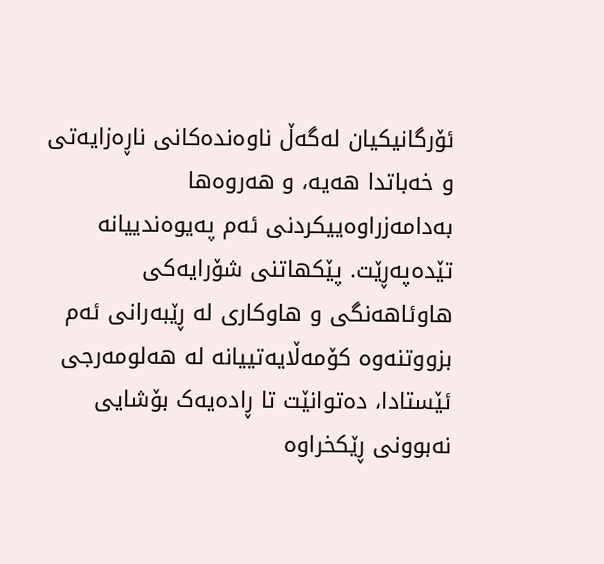ئۆرگانیکیان لەگەڵ ناوەندەکانی ناڕەزایەتی و خەباتدا هەیە، و هەروەها بەدامەزراوەییکردنی ئەم پەیوەندییانە تێدەپەڕێت. پێکهاتنی شۆرایەکی هاوئاهەنگی و هاوکاری لە ڕێبەرانی ئەم بزووتنەوە کۆمەڵایەتییانە لە هەلومەرجی ئێستادا، دەتوانێت تا ڕادەیەک بۆشایی نەبوونی ڕێکخراوە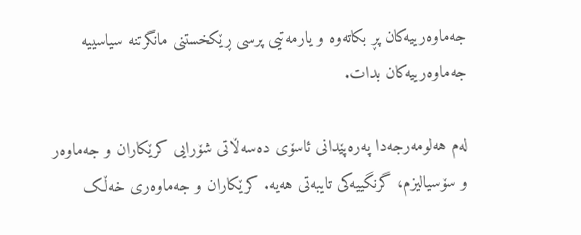جەماوەرییەکان پڕ بکاتەوە و یارمەتیی پرسی ڕێکخستنی مانگرتنە سیاسییە جەماوەرییەکان بدات.

لەم هەلومەرجەدا پەرەپێدانی ئاسۆی دەسەڵاتی شۆرایی کرێکاران و جەماوەر و سۆسیالیزم، گرنگییەکی تایبەتی هەیە. کرێکاران و جەماوەری خەڵک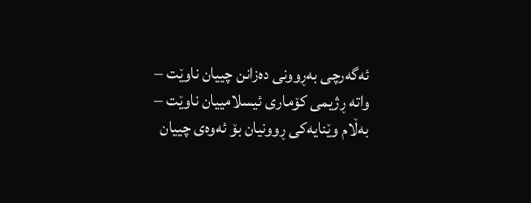ئەگەرچی بەڕوونی دەزانن چییان ناوێت – واتە ڕژیمی کۆماری ئیسلامییان ناوێت – بەڵام وێنایەکی ڕوونیان بۆ ئەوەی چییان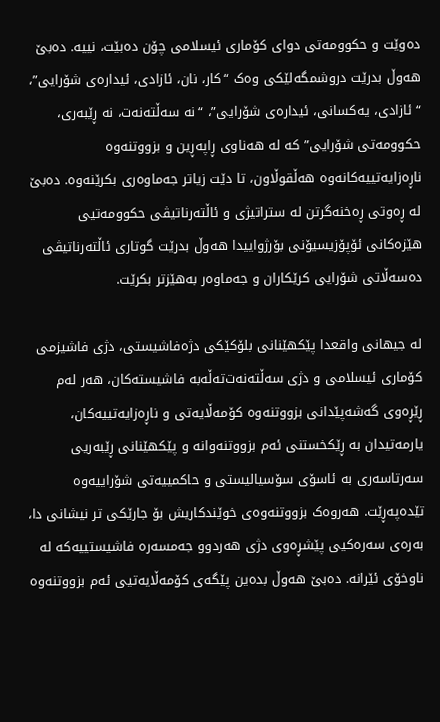دەوێت و حکوومەتی دوای کۆماری ئیسلامی چۆن دەبێت، نییە. دەبێ هەوڵ بدرێت دروشمگەلێکی وەک “کار، نان، ئازادی، ئیدارەی شۆرایی”، “ئازادی، یەکسانی، ئیدارەی شۆرایی”، “نە سەڵتەنەت، نە ڕێبەری، حکوومەتی شۆرایی” کە لە هەناوی ڕاپەڕین و بزووتنەوە ناڕەزایەتییەکانەوە هەڵقوڵاون، تا دێت زیاتر جەماوەری بکرێنەوە. دەبێ لە ڕەوتی ڕەخنەگرتن لە ستراتیژی و ئاڵتەرناتیڤی حکوومەتیی هێزەکانی ئۆپۆزیسیۆنی بۆرژواییدا هەوڵ بدرێت گوتاری ئاڵتەرناتیڤی دەسەڵاتی شۆرایی کرێکاران و جەماوەر بەهێزتر بکرێت.

لە جیهانی واقعدا پێکهێنانی بلۆکێکی دژەفاشیستی، دژی فاشیزمی کۆماری ئیسلامی و دژی سەڵتەنەت‌تەڵەبە فاشیستەکان، هەر لەم ڕێڕەوی گەشەپێدانی بزووتنەوە کۆمەڵایەتی و ناڕەزایەتییەکان، یارمەتیدان بە ڕێکخستنی ئەم بزووتنەوانە و پێکهێنانی ڕێبەریی سەرتاسەری بە ئاسۆی سۆسیالیستی و حاکمییەتی شۆراییەوە تێدەپەڕێت. هەروەک بزووتنەوەی خوێندکاریش بۆ جارێکی تر نیشانی دا، بەرەی سەرەکیی پێشڕەوی دژی هەردوو جەمسەرە فاشیستییەکە لە ناوخۆی ئێرانە. دەبێ هەوڵ بدەین پێگەی کۆمەڵایەتیی ئەم بزووتنەوە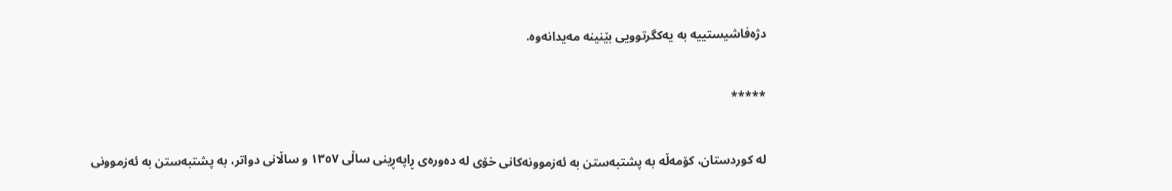دژەفاشیستییە بە یەکگرتوویی بێنینە مەیدانەوە.

*****

لە کوردستان، کۆمەڵە بە پشتبەستن بە ئەزموونەکانی خۆی لە دەورەی ڕاپەڕینی ساڵی ١٣٥٧ و ساڵانی دواتر، بە پشتبەستن بە ئەزموونی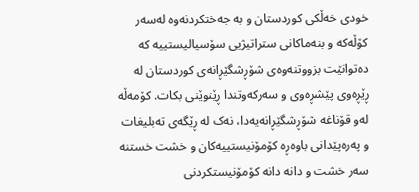خودی خەڵکی کوردستان و بە جەختکردنەوە لەسەر کۆڵەکە و بنەماکانی ستراتیژیی سۆسیالیستییە کە دەتوانێت بزووتنەوەی شۆڕشگێڕانەی کوردستان لە ڕێڕەوی پێشڕەوی و سەرکەوتندا ڕێنوێنی بکات. کۆمەڵە لەو قۆناغە شۆڕشگێڕانەیەدا، نەک لە ڕێگەی تەبلیغات و پەرەپێدانی باوەڕە کۆمۆنیستییەکان و خشت خستنە سەر خشت و دانە دانە کۆمۆنیستکردنی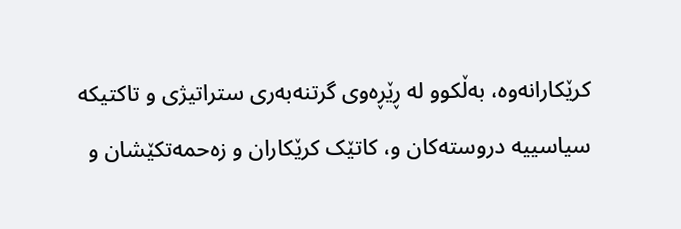کرێکارانەوە، بەڵکوو لە ڕێڕەوی گرتنەبەری ستراتیژی و تاکتیکە سیاسییە دروستەکان و، کاتێک کرێکاران و زەحمەتکێشان و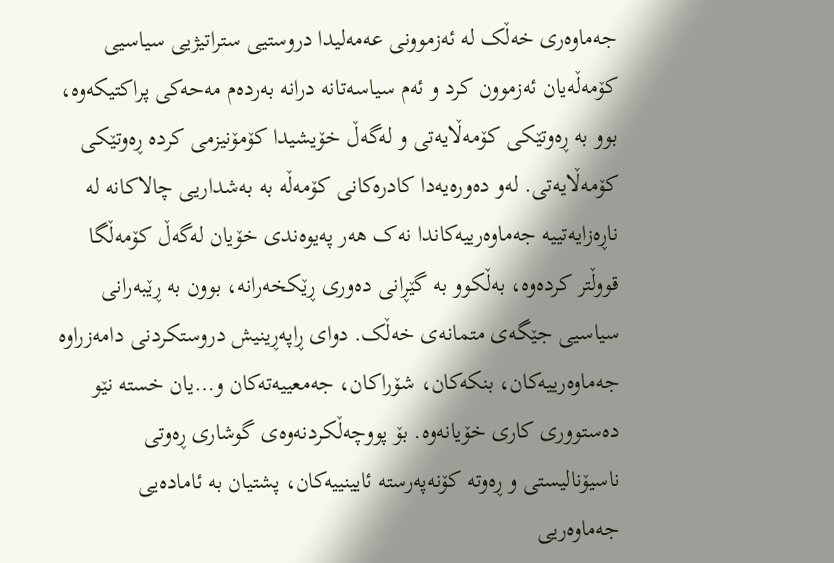جەماوەری خەڵک لە ئەزموونی عەمەلیدا دروستیی ستراتیژیی سیاسیی کۆمەڵەیان ئەزموون کرد و ئەم سیاسەتانە درانە بەردەم مەحەکی پراکتیکەوە، بوو بە ڕەوتێکی کۆمەڵایەتی و لەگەڵ خۆیشیدا کۆمۆنیزمی کردە ڕەوتێکی کۆمەڵایەتی. لەو دەورەیەدا کادرەکانی کۆمەڵە بە بەشداریی چالاکانە لە ناڕەزایەتییە جەماوەرییەکاندا نەک هەر پەیوەندی خۆیان لەگەڵ کۆمەڵگا قووڵتر کردەوە، بەڵکوو بە گێڕانی دەوری ڕێکخەرانە، بوون بە ڕێبەرانی سیاسیی جێگەی متمانەی خەڵک. دوای ڕاپەڕینیش دروستکردنی دامەزراوە جەماوەرییەکان، بنکەکان، شۆراکان، جەمعییەتەکان و…یان خستە نێو دەستووری کاری خۆیانەوە. بۆ پووچەڵکردنەوەی گوشاری ڕەوتی ناسیۆنالیستی و ڕەوتە کۆنەپەرستە ئایینییەکان، پشتیان بە ئامادەیی جەماوەریی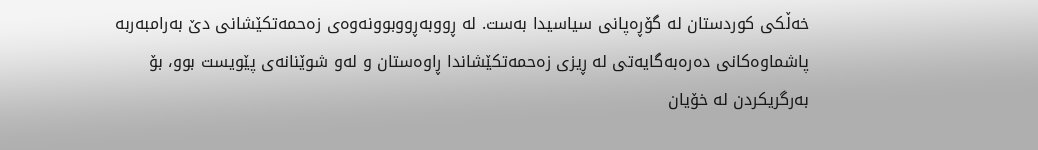خەڵکی کوردستان لە گۆڕەپانی سیاسیدا بەست. لە ڕووبەڕووبوونەوەی زەحمەتکێشانی دێ بەرامبەربە پاشماوەکانی دەرەبەگایەتی لە ڕیزی زەحمەتکێشاندا ڕاوەستان و لەو شوێنانەی پێویست بوو، بۆ بەرگریکردن لە خۆیان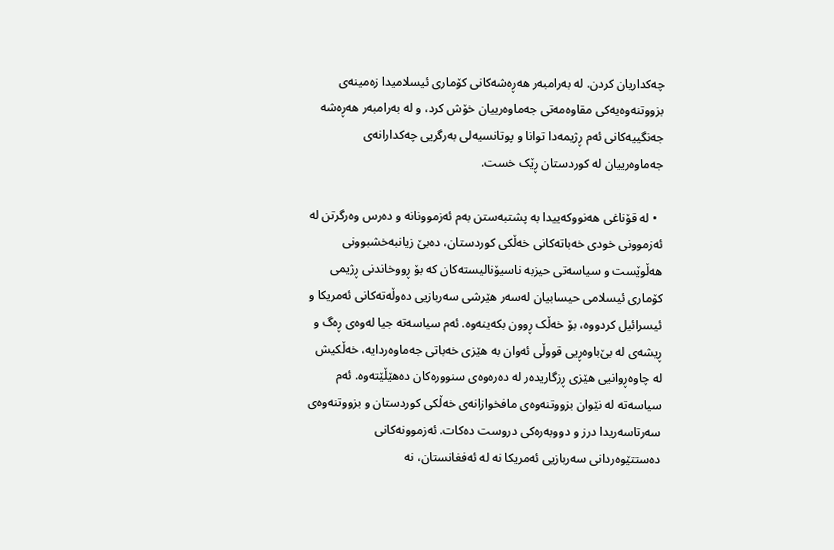چەکداریان کردن. لە بەرامبەر هەڕەشەکانی کۆماری ئیسلامیدا زەمینەی بزووتنەوەیەکی مقاوەمەتی جەماوەرییان خۆش کرد، و لە بەرامبەر هەڕەشە جەنگییەکانی ئەم ڕژیمەدا توانا و پوتانسیەلی بەرگریی چەکدارانەی جەماوەرییان لە کوردستان ڕێک خست.

  • لە قۆناغی هەنووکەییدا بە پشتبەستن بەم ئەزموونانە و دەرس وەرگرتن لە ئەزموونی خودی خەباتەکانی خەڵکی کوردستان، دەبێ زیانبەخشبوونی هەڵوێست و سیاسەتی حیزبە ناسیۆنالیستەکان کە بۆ ڕووخاندنی ڕژیمی کۆماری ئیسلامی حیسابیان لەسەر هێرشی سەربازیی دەوڵەتەکانی ئەمریکا و ئیسرائیل کردووە، بۆ خەڵک ڕوون بکەینەوە. ئەم سیاسەتە جیا لەوەی ڕەگ و ڕیشەی لە بێ‌باوەڕیی قووڵی ئەوان بە هێزی خەباتی جەماوەردایە، خەڵکیش لە چاوەڕوانیی هێزی ڕزگاریدەر لە دەرەوەی سنوورەکان دەهێڵێتەوە. ئەم سیاسەتە لە نێوان بزووتنەوەی مافخوازانەی خەڵکی کوردستان و بزووتنەوەی سەرتاسەریدا درز و دووبەرەکی دروست دەکات. ئەزموونەکانی دەستتێوەردانی سەربازیی ئەمریکا نە لە ئەفغانستان، نە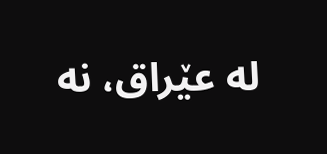لە عێراق، نە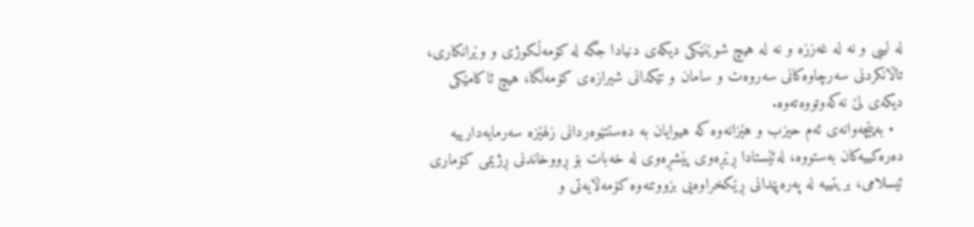لە لیبی و نە لە غەززە و نە لە هیچ شوێنێکی دیکەی دنیادا جگە لە کۆمەڵکوژی و وێرانکاری، تاڵانکردنی سەرچاوەکانی سەروەت و سامان و تێکدانی شیرازەی کۆمەڵگا، هیچ ئاکامێکی دیکەی لێ نەکەوتووەتەوە.
  • بەپێچەوانەی ئەم حیزب و هێزانەوە کە هیوایان بە دەستتێوەردانی زلهێزە سەرمایەدارییە دەرەکییەکان بەستووە، لەئێستادا ڕێڕەوی پێشڕەوی لە خەبات بۆ ڕووخاندنی ڕژیمی کۆماری ئیسلامی، بریتییە لە پەرەپێدانی ڕێکخراوەیی بزووتنەوە کۆمەڵایەتی و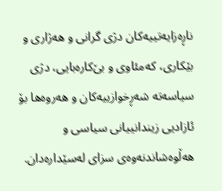ناڕەزایەتییەکان دژی گرانی و هەژاری و بێکاری، کەمئاوی و بێ‌کارەبایی، دژی سیاسەتە شەڕخوازییەکان و هەروەها بۆ ئازادیی زیندانییانی سیاسی و هەڵوەشاندنەوەی سزای لەسێدارەدان.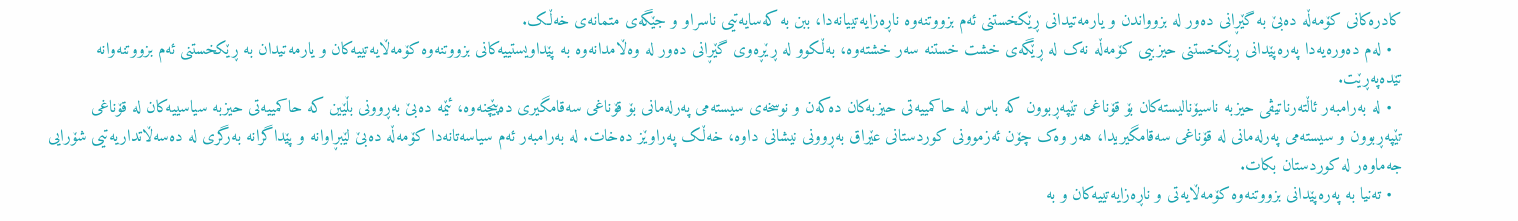کادرەکانی کۆمەڵە دەبێ بە گێڕانی دەور لە بزوواندن و یارمەتیدانی ڕێکخستنی ئەم بزووتنەوە ناڕەزایەتییانەدا، ببن بە کەسایەتیی ناسراو و جێگەی متمانەی خەڵک.
  • لەم دەورەیەدا پەرەپێدانی ڕێکخستنی حیزبیی کۆمەڵە نەک لە ڕێگەی خشت خستنە سەر خشتەوە، بەڵکوو لە ڕێڕەوی گێڕانی دەور لە وەڵامدانەوە بە پێداویستییەکانی بزووتنەوە کۆمەڵایەتییەکان و یارمەتیدان بە ڕێکخستنی ئەم بزووتنەوانە تێدەپەڕێت.
  • لە بەرامبەر ئاڵتەرناتیڤی حیزبە ناسیۆنالیستەکان بۆ قۆناغی تێپەڕبوون کە باس لە حاکمییەتی حیزبەکان دەکەن و نوسخەی سیستەمی پەرلەمانی بۆ قۆناغی سەقامگیری دەپێچنەوە، ئێمە دەبێ بەڕوونی بڵێین کە حاکمییەتی حیزبە سیاسییەکان لە قۆناغی تێپەڕبوون و سیستەمی پەرلەمانی لە قۆناغی سەقامگیریدا، هەر وەک چۆن ئەزموونی کوردستانی عێراق بەڕوونی نیشانی داوە، خەڵک پەراوێز دەخات. لە بەرامبەر ئەم سیاسەتانەدا کۆمەڵە دەبێ لێبڕاوانە و پێداگرانە بەرگری لە دەسەڵاتداریەتیی شۆرایی جەماوەر لە کوردستان بکات.
  • تەنیا بە پەرەپێدانی بزووتنەوە کۆمەڵایەتی و ناڕەزایەتییەکان و بە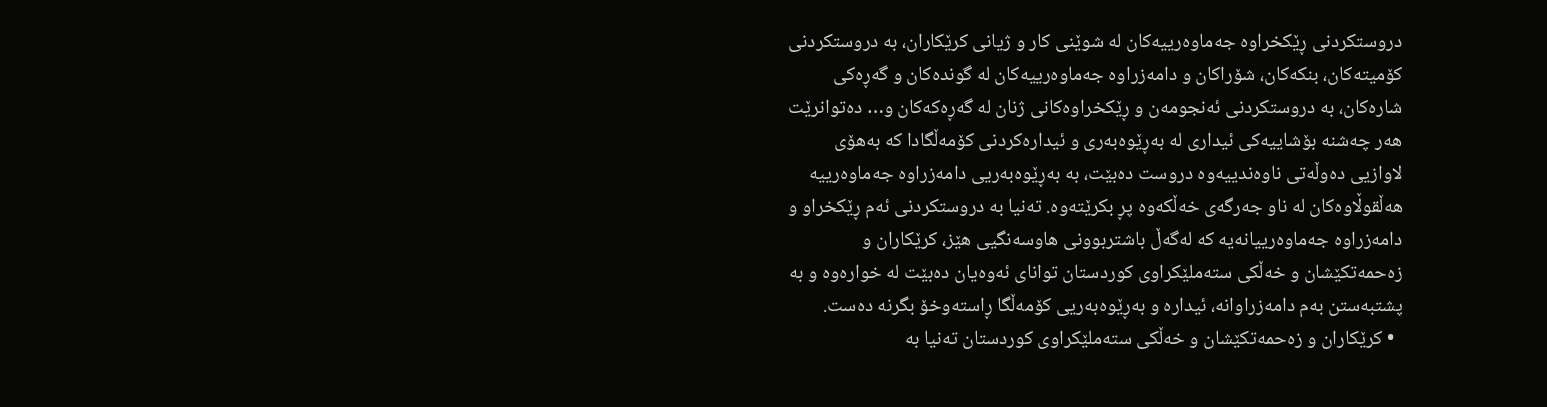دروستکردنی ڕێکخراوە جەماوەرییەکان لە شوێنی کار و ژیانی کرێکاران، بە دروستکردنی کۆمیتەکان، بنکەکان، شۆراکان و دامەزراوە جەماوەرییەکان لە گوندەکان و گەڕەکی شارەکان، بە دروستکردنی ئەنجومەن و ڕێکخراوەکانی ژنان لە گەڕەکەکان و… دەتوانرێت هەر چەشنە بۆشاییەکی ئیداری لە بەڕێوەبەری و ئیدارەکردنی کۆمەڵگادا کە بەهۆی لاوازیی دەوڵەتی ناوەندییەوە دروست دەبێت، بە بەڕێوەبەریی دامەزراوە جەماوەرییە هەڵقوڵاوەکان لە ناو جەرگەی خەڵکەوە پڕ بکرێتەوە. تەنیا بە دروستکردنی ئەم ڕێکخراو و دامەزراوە جەماوەرییانەیە کە لەگەڵ باشتربوونی هاوسەنگیی هێز، کرێکاران و زەحمەتکێشان و خەڵکی ستەملێکراوی کوردستان توانای ئەوەیان دەبێت لە خوارەوە و بە پشتبەستن بەم دامەزراوانە، ئیدارە و بەڕێوەبەریی کۆمەڵگا ڕاستەوخۆ بگرنە دەست.
  • کرێکاران و زەحمەتکێشان و خەڵکی ستەملێکراوی کوردستان تەنیا بە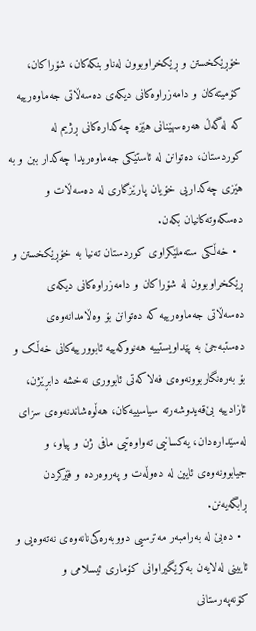خۆڕێکخستن و ڕێکخراوبوون لەناو بنکەکان، شۆراکان، کۆمیتەکان و دامەزراوەکانی دیکەی دەسەڵاتی جەماوەرییە کە لەگەڵ هەرەسهێنانی هێزە چەکدارەکانی ڕژیم لە کوردستان، دەتوانن لە ئاستێکی جەماوەریدا چەکدار ببن و بە هێزی چەکداریی خۆیان پارێزگاری لە دەسەڵات و دەسکەوتەکانیان بکەن.
  • خەڵکی ستەملێکراوی کوردستان تەنیا بە خۆڕێکخستن و ڕێکخراوبوون لە شۆراکان و دامەزراوەکانی دیکەی دەسەڵاتی جەماوەرییە کە دەتوانن بۆ وەڵامدانەوەی دەستبەجێ بە پێداویستییە هەنووکەییە ئابوورییەکانی خەڵک و بۆ بەرەنگاربوونەوەی فەلاکەتی ئابووری نەخشە دابڕێژن، ئازادییە بێ‌قەیدوشەرتە سیاسییەکان، هەڵوەشاندنەوەی سزای لەسێدارەدان، یەکسانیی تەواوەتیی مافی ژن و پیاو، و جیابوونەوەی ئایین لە دەوڵەت و پەروەردە و فێرکردن ڕابگەیەنن.
  • دەبێ لە بەرامبەر مەترسیی دووبەرەکی‌نانەوەی نەتەوەیی و ئایینی لەلایەن بەکرێگیراوانی کۆماری ئیسلامی و کۆنەپەرستانی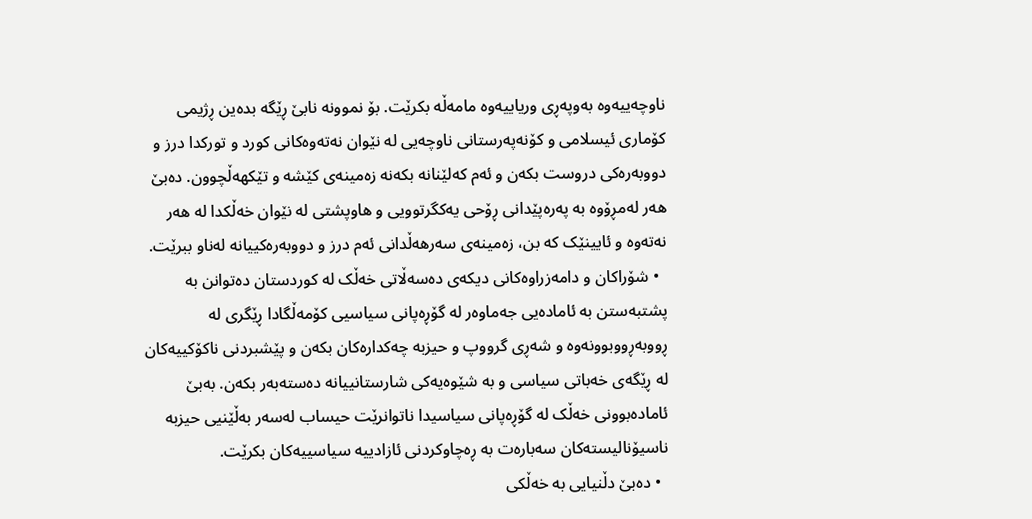ناوچەییەوە بەوپەڕی وریاییەوە مامەڵە بکرێت. بۆ نموونە نابێ ڕێگە بدەین ڕژیمی کۆماری ئیسلامی و کۆنەپەرستانی ناوچەیی لە نێوان نەتەوەکانی کورد و تورکدا درز و دووبەرەکی دروست بکەن و ئەم کەلێنانە بکەنە زەمینەی کێشە و تێکهەڵچوون. دەبێ هەر لەمڕۆوە بە پەرەپێدانی ڕۆحی یەکگرتوویی و هاوپشتی لە نێوان خەڵکدا لە هەر نەتەوە و ئایینێک کە بن، زەمینەی سەرهەڵدانی ئەم درز و دووبەرەکییانە لەناو ببرێت.
  • شۆراکان و دامەزراوەکانی دیکەی دەسەڵاتی خەڵک لە کوردستان دەتوانن بە پشتبەستن بە ئامادەیی جەماوەر لە گۆڕەپانی سیاسیی کۆمەڵگادا ڕێگری لە ڕووبەڕووبوونەوە و شەڕی گرووپ و حیزبە چەکدارەکان بکەن و پێشبردنی ناکۆکییەکان لە ڕێگەی خەباتی سیاسی و بە شێوەیەکی شارستانییانە دەستەبەر بکەن. بەبێ ئامادەبوونی خەڵک لە گۆڕەپانی سیاسیدا ناتوانرێت حیساب لەسەر بەڵێنیی حیزبە ناسیۆنالیستەکان سەبارەت بە ڕەچاوکردنی ئازادییە سیاسییەکان بکرێت.
  • دەبێ دڵنیایی بە خەڵکی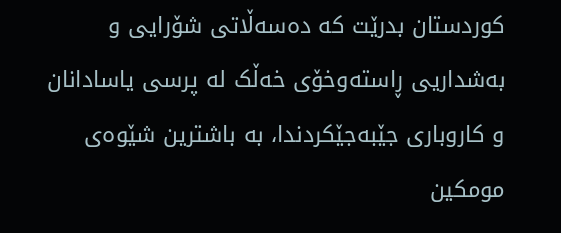کوردستان بدرێت کە دەسەڵاتی شۆرایی و بەشداریی ڕاستەوخۆی خەڵک لە پرسی یاسادانان و کاروباری جێبەجێکردندا، بە باشترین شێوەی مومکین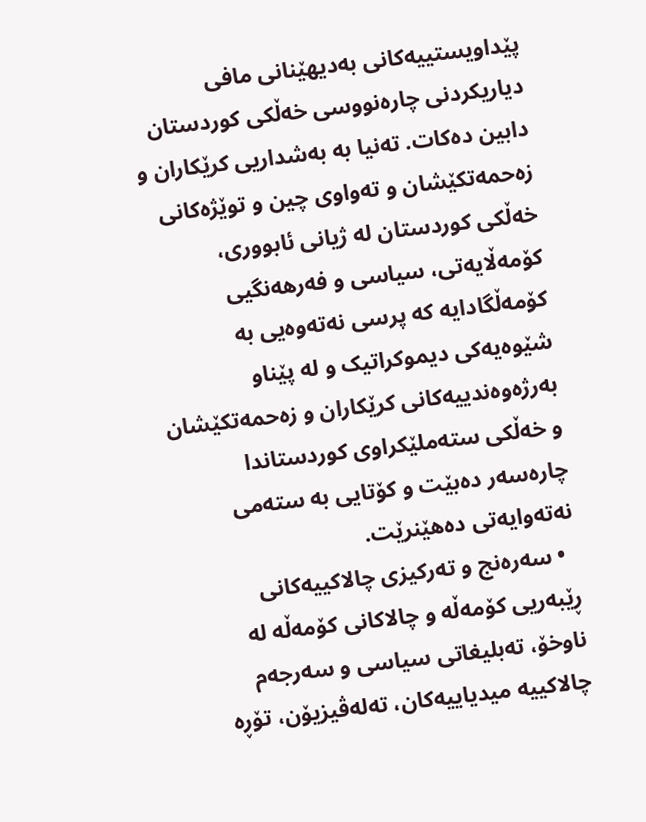پێداویستییەکانی بەدیهێنانی مافی دیاریکردنی چارەنووسی خەڵکی کوردستان دابین دەکات. تەنیا بە بەشداریی کرێکاران و زەحمەتکێشان و تەواوی چین و توێژەکانی خەڵکی کوردستان لە ژیانی ئابووری، کۆمەڵایەتی، سیاسی و فەرهەنگیی کۆمەڵگادایە کە پرسی نەتەوەیی بە شێوەیەکی دیموکراتیک و لە پێناو بەرژەوەندییەکانی کرێکاران و زەحمەتکێشان و خەڵکی ستەملێکراوی کوردستاندا چارەسەر دەبێت و کۆتایی بە ستەمی نەتەوایەتی دەهێنرێت.
  • سەرەنج و تەرکیزی چالاکییەکانی ڕێبەریی کۆمەڵە و چالاکانی کۆمەڵە لە ناوخۆ، تەبلیغاتی سیاسی و سەرجەم چالاکییە میدیاییەکان، تەلەڤیزیۆن، تۆڕە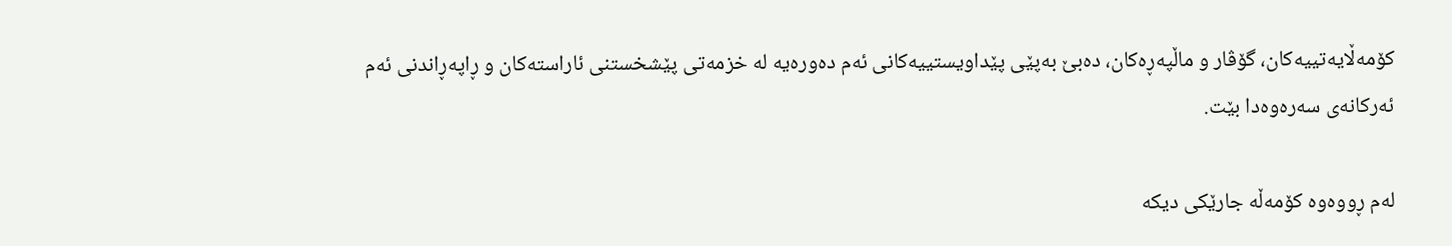کۆمەڵایەتییەکان، گۆڤار و ماڵپەڕەکان، دەبێ بەپێی پێداویستییەکانی ئەم دەورەیە لە خزمەتی پێشخستنی ئاراستەکان و ڕاپەڕاندنی ئەم ئەرکانەی سەرەوەدا بێت.

لەم ڕووەوە کۆمەڵە جارێکی دیکە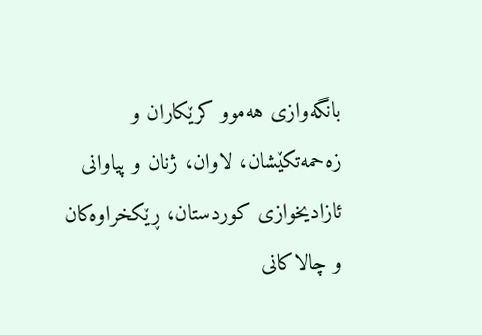بانگەوازی هەموو کرێکاران و زەحمەتکێشان، لاوان، ژنان و پیاوانی ئازادیخوازی کوردستان، ڕێکخراوەکان و چالاکانی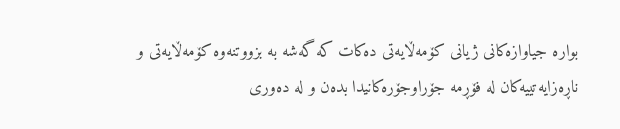بوارە جیاوازەکانی ژیانی کۆمەڵایەتی دەکات کە گەشە بە بزووتنەوە کۆمەڵایەتی و ناڕەزایەتییەکان لە فۆڕمە جۆراوجۆرەکانیدا بدەن و لە دەوری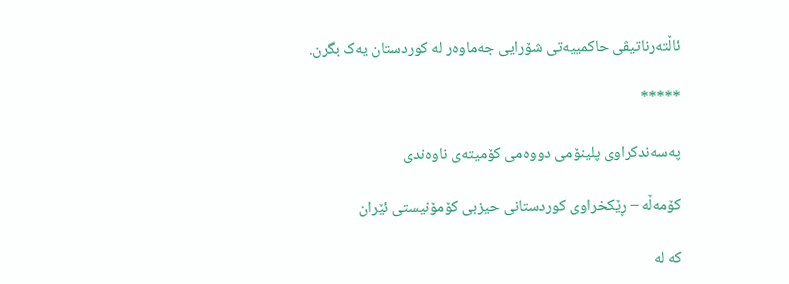ئاڵتەرناتیڤی حاکمییەتی شۆرایی جەماوەر لە کوردستان یەک بگرن.

*****

پەسەندکراوی پلینۆمی دووەمی کۆمیتەی ناوەندی

کۆمەڵە – ڕێکخراوی کوردستانی حیزبی کۆمۆنیستی ئێران

کە لە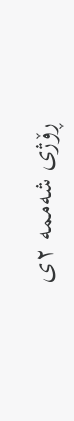ڕۆژی شەممە ٢ی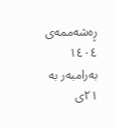ڕەشەممەی ١٤٠٤ بەرامبەر بە ٢١ی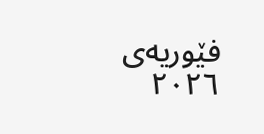فێوریەی ٢٠٢٦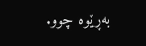بەڕێوە چوو.